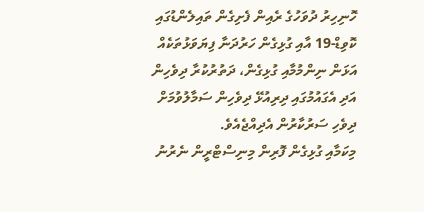ހޮނިހިރު ދުވަހުގެ ރެއިން ފެށިގެން ތައިލެންޑުގައި ކޮވިޑް-19 އާއި ގުޅިގެން ހަރުދަނާ ފިޔަވަޅުތަކެއް އަޅަން ނިންމުމާއި ގުޅިގެން، ދަތުރުކުރާ ދިވެހިން އަދި އެގައުމުގައި ދިރިއުޅޭ ދިވެހިން ސަމާލުވުމަށް ދިވެހި ސަރުކާރުން އެދިއްޖެއެވެ.
މިކަމާއި ގުޅިގެން ފޮރިން މިނިސްޓްރީން ނެރުނު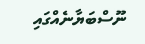ނޫސްބަޔާނެއްގައި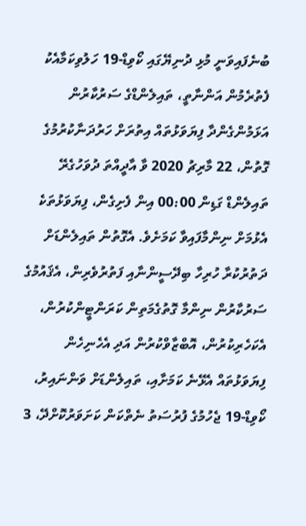ބުނެފައިވަނީ މުޅި ދުނިޔޭގައި ކޯވިޑް-19 ހަލުވިކަމާއެކު ފެތުރެމުން އަންނާތީ، ތައިލެންޑްގެ ސަރުކާރުން އަޅަމުންގެންދާ ފިޔަވަޅުތައް އިތުރަށް ހަރުދަނާކުރުމުގެ ގޮތުން، 22 މާރިޗު 2020 ވާ އާދީއްތަ ދުވަހުގެރޭ ތައިލެންޑް ގަޑިން 00:00 އިން ފެށިގެން، ފިޔަވަޅުތަކެ އެޅުމަށް ނިންމާފައިވާ ކަމަށެވެ. އެގޮތުން ތައިލެންޑަށް ދަތުރުކުރާ ހުރިހާ ބިދޭސީންނާއި ފަތުރުވެރިން، އެޤައުމުގެ ސަރުކާރުން ނިންމާ ގޮތުގެމަތިން ކަރަންޓީންކުރުން، އެކަހެރިކުރުން، އޮބްޒާވްކުރުން އަދި އެހެނިހެން ފިޔަވަޅުތައް އެޅޭނެ ކަމަށާއި، ތައިލެންޑަށް ވަންނައިރު، ކޯވިޑް-19 ޖެހުމުގެ ފުރުސަތު ނެތްކަން ކަށަވަރުކޮށްދޭ، 3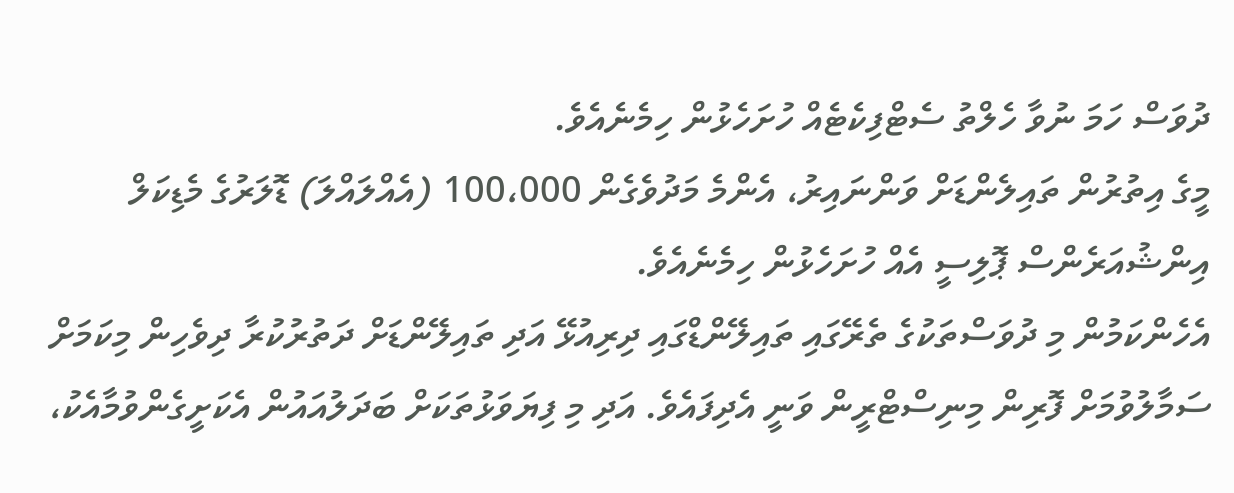ދުވަސް ހަމަ ނުވާ ހެލްތު ސެޓްފިކެޓެއް ހުށަހެޅުން ހިމެނެއެވެ.
މީގެ އިތުރުން ތައިލެންޑަށް ވަންނައިރު، އެންމެ މަދުވެގެން 100،000 (އެއްލައްލަ) ޑޮލަރުގެ މެޑިކަލް އިންޝުއަރެންސް ޕޮލިސީ އެއް ހުށަހެޅުން ހިމެނެއެވެ.
އެހެންކަމުން މި ދުވަސްތަކުގެ ތެރޭގައި ތައިލޭންޑްގައި ދިރިއުޅޭ އަދި ތައިލޭންޑަށް ދަތުރުކުރާ ދިވެހިން މިކަމަށް ސަމާލުވުމަށް ފޮރިން މިނިސްޓްރީން ވަނީ އެދިފައެވެ. އަދި މި ފިޔަވަޅުތަކަށް ބަދަލުއައުން އެކަށީގެންވުމާއެކު،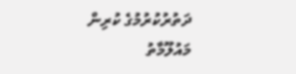ދަތުރުކުރުމުގެ ކުރިން މައުލޫމާތު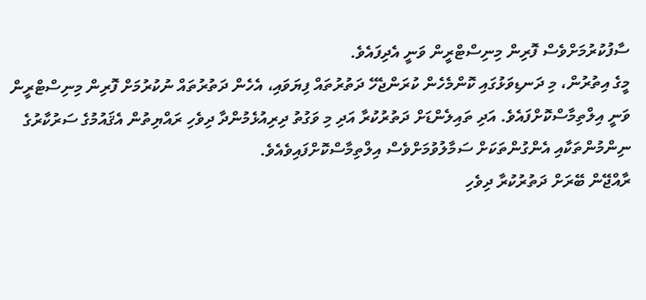ސާފުކުރުމަށްވެސް ފޮރިން މިނިސްޓްރީން ވަނީ އެދިފައެވެ.
މީގެ އިތުރުން، މި ދަނޑިވަޅުގައި ކޮންމެހެން ކުރަންޖެހޭ ދަތުރުތައް ފިޔަވައި، އެހެން ދަތުރުތައް ނުކުރުމަށް ފޮރިން މިނިސްޓްރީން ވަނީ އިލްތިމާސްކޮށްފައެވެ. އަދި ތައިލެންޑަށް ދަތުރުކުރާ އަދި މި ވަގުތު ދިރިއުޅެމުންދާ ދިވެހި ރައްޔިތުން އެޤައުމުގެ ސަރުކާރުގެ ނިންމުންތަކާއި އެންގުންތަކަށް ސަމާލުވުމަށްވެސް އިލްތިމާސްކޮށްފައިވެއެވެ.
ރާއްޖޭން ބޭރަށް ދަތުރުކުރާ ދިވެހި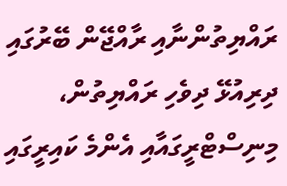ރައްޔިތުންނާއި ރާއްޖޭން ބޭރުގައި ދިރިއުޅޭ ދިވެހި ރައްޔިތުން، މިނިސްޓްރީގައާއި އެންމެ ކައިރީގައި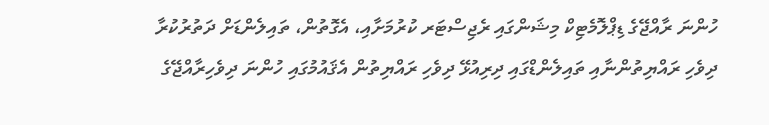ހުންނަ ރާއްޖޭގެ ޑިޕްލޮމެޓިކް މިޝަންގައި ރެޖިސްޓަރ ކުރުމަށާއި، އެގޮތުން، ތައިލެންޑަށް ދަތުރުކުރާ ދިވެހި ރައްޔިތުންނާއި ތައިލެންޑްގައި ދިރިއުޅޭ ދިވެހި ރައްޔިތުން އެޤައުމުގައި ހުންނަ ދިވެހިރާއްޖޭގެ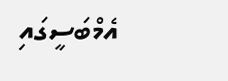އެމްބަސީގައި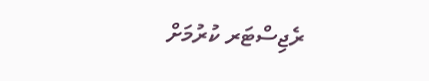ރެޖިސްޓަރ ކުރުމަށް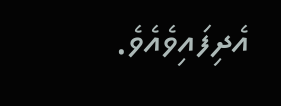އެދިފައިވެއެވެ.